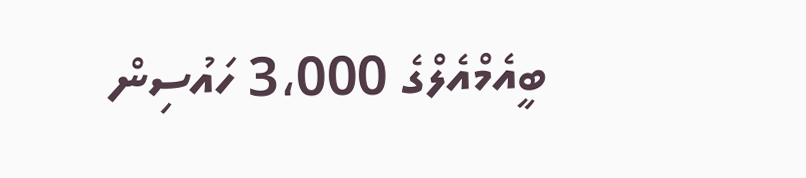ބީއެމްއެލްގެ 3،000 ހައުސިން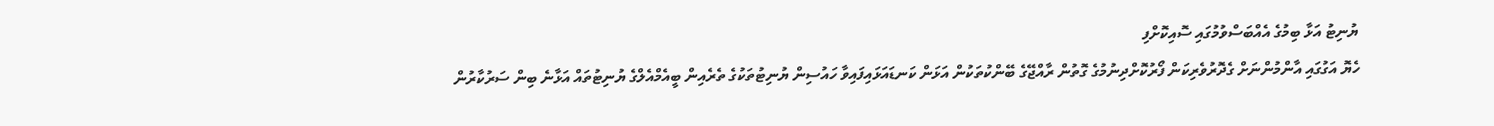ޔުނިޓު އަޅާ ބިމުގެ އެއްބަސްވުމުގައި ސޮއިކޮށްފި
ހެޔޮ އަގުގައި އާންމުންނަށް ގެދޮރުވެރިކަން ފޯރުކޮށްދިނުމުގެ ގޮތުން ރާއްޖޭގެ ބޭންކުތަކުން އަޅަން ކަނޑައަޅައިފައިވާ ހައުސިން ޔުނިޓުތަކުގެ ތެރެއިން ބީއެމްއެލްގެ ޔުނިޓުތައް އަޅާނެ ބިން ސަރުކާރުން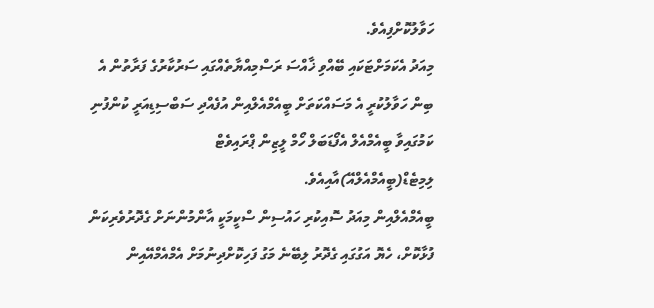ހަވާލުކޮށްފިއެވެ.
މިއަދު އެކަމަށްޓަކައި ބޭއްވި ޚާއްސަ ރަސްމިއްޔާތެއްގައި ސަރުކާރުގެ ފަރާތުން އެ ބިން ހަވާލުކުރީ އެ މަސައްކަތަށް ބީއެމްއެލްއިން އުފެއްދި ސަބްސިޑިއަރީ ކުންފުނި ކަމުގައިވާ ބީއެމްއެލް އެފޯޑަބަލް ހޯމް ލީޒިން ޕްރައިވެޓް ލިމިޓެޑް(ބީއެމްއެލްއޭ)އާއިއެވެ.
ބީއެމްއެލްއިން މިއަދު ސޮއިކުރި ހައުސިން ސްކީމަކީ އާންމުންނަށް ގެދޮރުވެރިކަން ފުޅާކޮށް، ހެޔޮ އަގުގައި ގެދޮރު ލިބޭނެ މަގު ފަހިކޮށްދިނުމަށް އެމްއެމްއޭއިން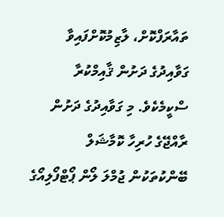ތައާރަފްކޮށް، ލާޒިމުކޮށްފައިވާ ގަވާއިދުގެ ދަށުން ޤާއިމްކުރާ ސްކީމެކެވެ. މި ގަވާއިދުގެ ދަށުން ރާއްޖޭގެ ހުރިހާ ކޮމާޝަލް ބޭންކުތަކުން ޖުމްލަ ލޯން ޕޯޓްފޯލިއޯގެ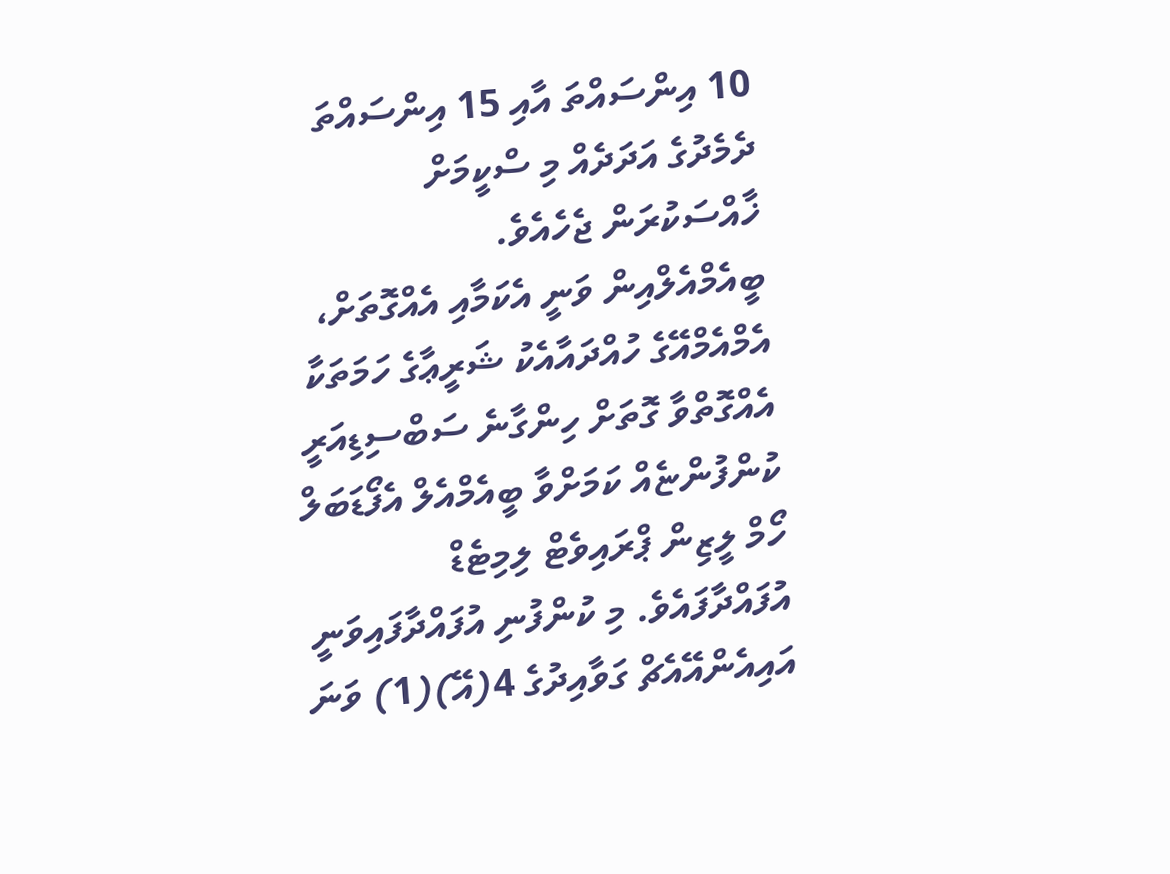10 އިންސައްތަ އާއި 15 އިންސައްތަ ދެމެދުގެ އަދަދެއް މި ސްކީމަށް ޚާއްސަކުރަން ޖެހެއެވެ.
ބީއެމްއެލްއިން ވަނީ އެކަމާއި އެއްގޮތަށް، އެމްއެމްއޭގެ ހުއްދައާއެކު ޝަރީޢާގެ ހަމަތަކާ އެއްގޮތްވާ ގޮތަށް ހިންގާނެ ސަބްސިޑިއަރީ ކުންފުންޏެއް ކަމަށްވާ ބީއެމްއެލް އެފޯޑަބަލް ހޯމް ލީޒިން ޕްރައިވެޓް ލިމިޓެޑް އުފައްދާފައެވެ. މި ކުންފުނި އުފައްދާފައިވަނީ އައިއެންއޭއެޗް ގަވާއިދުގެ 4(އޭ)(1) ވަނަ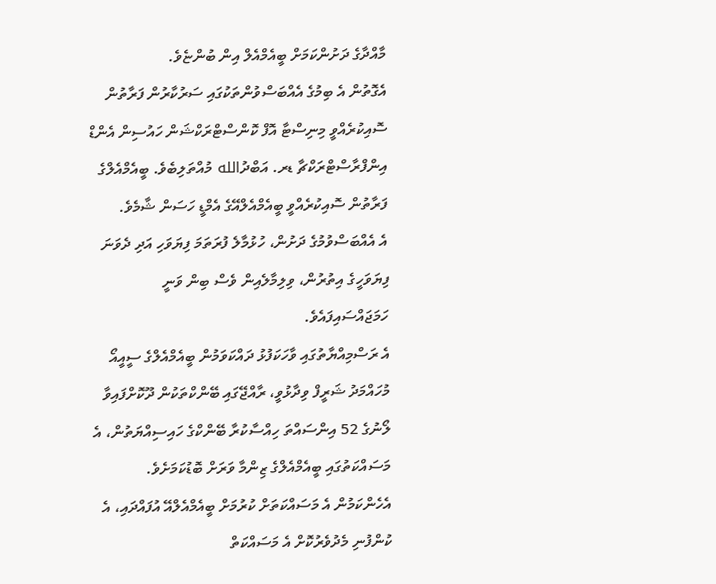މާއްދާގެ ދަށުންކަމަށް ބީއެމްއެލް އިން ބުންޏެވެ.
އެގޮތުން އެ ބިމުގެ އެއްބަސްވުންތަކުގައި ސަރުކާރުން ފަރާތުން ސޮއިކުރެއްވީ މިނިސްޓާ އޮފް ކޮންސްޓްރަކްޝަން ހައުސިން އެންޑް އިންފްރާސްޓްރަކްޗާ ޑރ. އަބްދުالله މުއްތަލިބެވެ. ބީއެމްއެލްގެ ފަރާތުން ސޮއިކުރެއްވީ ބީއެމްއެލްއޭގެ އެމްޑީ ހަސަން ޝާމެވެ.
އެ އެއްބަސްވުމުގެ ދަށުން، ހުޅުމާލެ ފުރަތަމަ ފިޔަވަހި އަދި ދެވަނަ ފިޔަވަހީގެ އިތުރުން، ވިލިމާލެއިން ވެސް ބިން ވަނީ ހަމަޖައްސައިފައެވެ.
އެ ރަސްމިއްޔާތުގައި ވާހަކަފުޅު ދައްކަވަމުން ބީއެމްއެލްގެ ސީއީއޯ މުހައްމަދު ޝަރީފް ވިދާޅުވީ، ރާއްޖޭގައި ބޭންކްތަކުން ދޫކޮށްފައިވާ ލޯނުގެ 52 އިންސައްތަ ހިއްސާކުރާ ބޭންކްގެ ހައިސިއްޔަތުން، އެ މަސައްކަތުގައި ބީއެމްއެލްގެ ޒިންމާ ވަރަށް ބޮޑުކަމަށެވެ.
އެހެންކަމުން އެ މަސައްކަތަށް ކުރުމަށް ބީއެމްއެލްއޭ އުފައްދައި، އެ ކުންފުނި މެދުވެރުކޮށް އެ މަސައްކަތް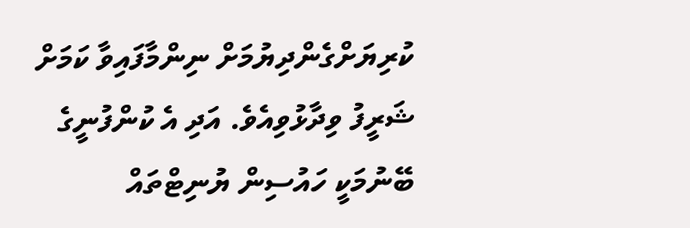ކުރިޔަށްގެންދިޔުމަށް ނިންމާފައިވާ ކަމަށް ޝަރީފު ވިދާޅުވިއެވެ. އަދި އެ ކުންފުނީގެ ބޭނުމަކީ ހައުސިން ޔުނިޓްތައް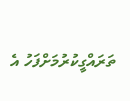ތަރައްގީކުރުމަށްފަހު އެ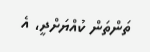ތަންތަން ކުއްޔަށްދީ، އެ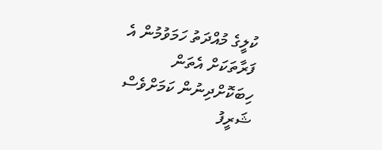ކުލީގެ މުއްދަތު ހަމަވުމުން އެ ފަރާތަކަށް އެތަން ހިބަކޮށްދިނުން ކަމަށްވެސް ޝަރީފު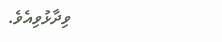ވިދާޅުވިއެވެ.